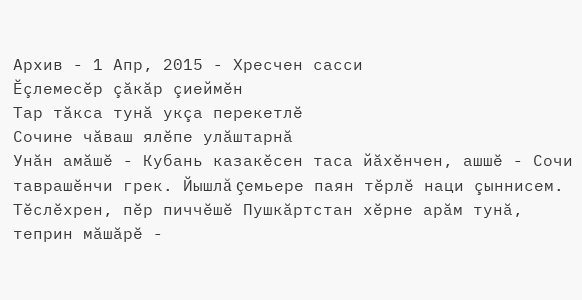Архив - 1 Апр, 2015 - Хресчен сасси
Ĕçлемесĕр çăкăр çиеймĕн
Тар тăкса тунă укçа перекетлĕ
Сочине чăваш ялĕпе улăштарнă
Унăн амăшĕ - Кубань казакĕсен таса йăхĕнчен, ашшĕ - Сочи таврашĕнчи грек. Йышлă çемьере паян тĕрлĕ наци çыннисем. Тĕслĕхрен, пĕр пиччĕшĕ Пушкăртстан хĕрне арăм тунă, теприн мăшăрĕ -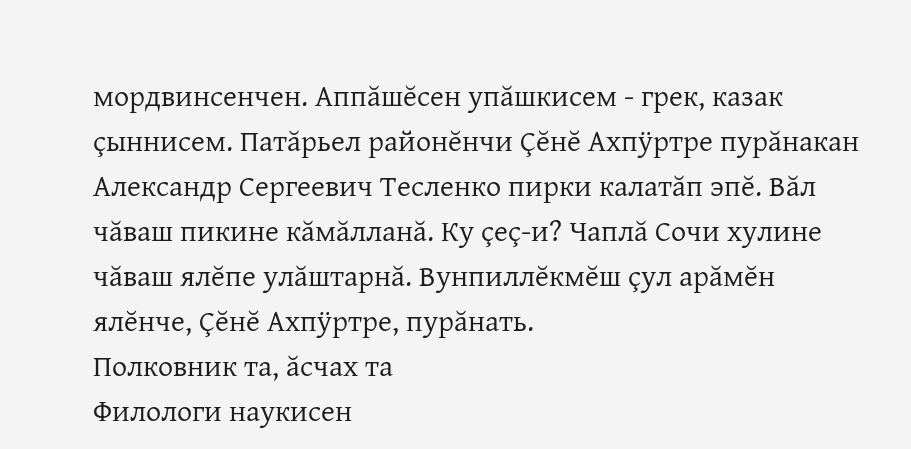мордвинсенчен. Аппăшĕсен упăшкисем - грек, казак çыннисем. Патăрьел районĕнчи Çĕнĕ Ахпÿртре пурăнакан Александр Сергеевич Тесленко пирки калатăп эпĕ. Вăл чăваш пикине кăмăлланă. Ку çеç-и? Чаплă Сочи хулине чăваш ялĕпе улăштарнă. Вунпиллĕкмĕш çул арăмĕн ялĕнче, Çĕнĕ Ахпÿртре, пурăнать.
Полковник та, ăсчах та
Филологи наукисен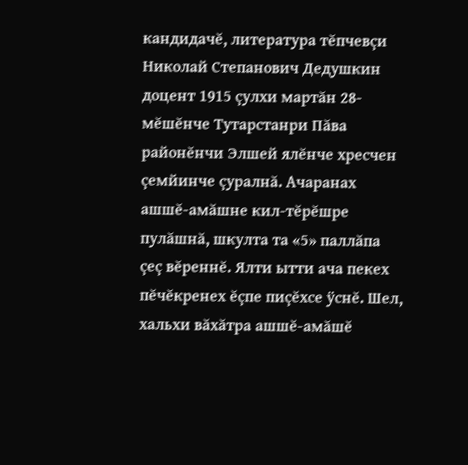кандидачĕ, литература тĕпчевçи Николай Степанович Дедушкин доцент 1915 çулхи мартăн 28-мĕшĕнче Тутарстанри Пăва районĕнчи Элшей ялĕнче хресчен çемйинче çуралнă. Ачаранах ашшĕ-амăшне кил-тĕрĕшре пулăшнă, шкулта та «5» паллăпа çеç вĕреннĕ. Ялти ытти ача пекех пĕчĕкренех ĕçпе пиçĕхсе ÿснĕ. Шел, хальхи вăхăтра ашшĕ-амăшĕ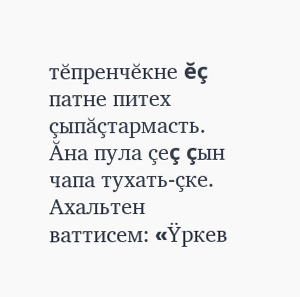тĕпренчĕкне ĕç патне питех çыпăçтармасть. Ăна пула çеç çын чапа тухать-çке. Ахальтен ваттисем: «Ÿркев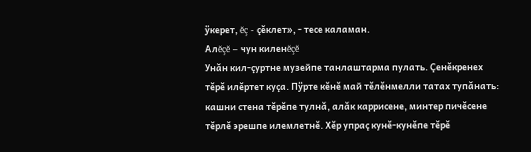ÿкерет, ĕç - çĕклет», - тесе каламан.
Алĕçĕ – чун киленĕçĕ
Унăн кил-çуртне музейпе танлаштарма пулать. Çенĕкренех тĕрĕ илĕртет куçа. Пÿрте кĕнĕ май тĕлĕнмелли татах тупăнать: кашни стена тĕрĕпе тулнă, алăк каррисене, минтер пичĕсене тĕрлĕ эрешпе илемлетнĕ. Хĕр упраç кунĕ-кунĕпе тĕрĕ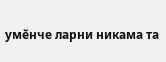умĕнче ларни никама та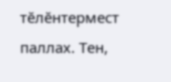тĕлĕнтермест паллах. Тен,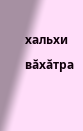хальхи вăхăтра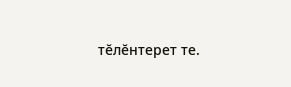тĕлĕнтерет те.